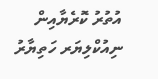އުތުރު ކޮރެޔާއިން ނިއުކްލިޔަރ ހަތިޔާރު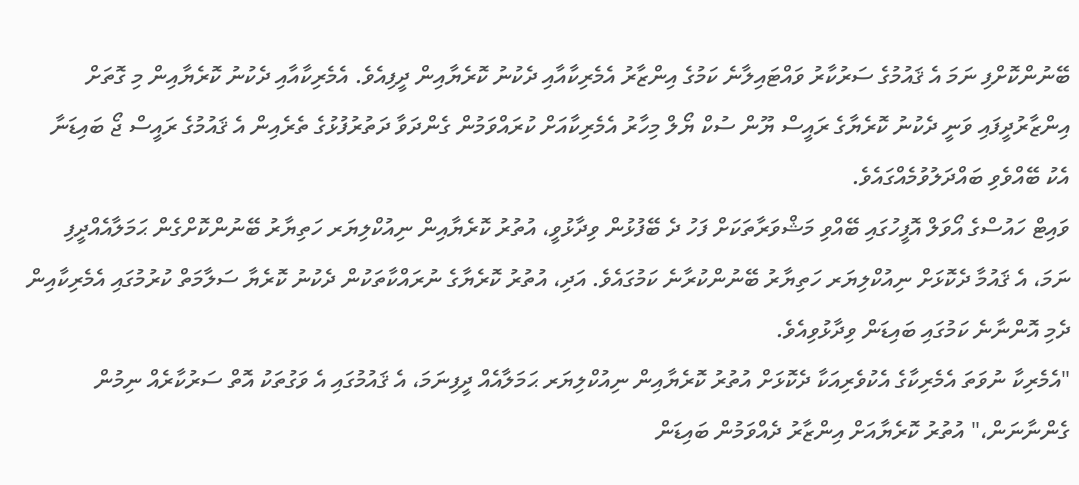ބޭނުންކޮށްފި ނަމަ އެ ޤައުމުގެ ސަރުކާރު ވައްޓައިލާނެ ކަމުގެ އިންޒާރު އެމެރިކާއާއި ދެކުނު ކޮރެޔާއިން ދީފިއެވެ. އެމެރިކާއާއި ދެކުނު ކޮރެޔާއިން މި ގޮތަށް އިންޒާރުދީފައި ވަނީ ދެކުނު ކޮރެޔާގެ ރައީސް ޔޫން ސުކް ޔޯލް މިހާރު އެމެރިކާއަށް ކުރައްވަމުން ގެންދަވާ ދަތުރުފުޅުގެ ތެރެއިން އެ ޤައުމުގެ ރައީސް ޖޯ ބައިޑަނާ އެކު ބޭއްވެވި ބައްދަލުވުމެއްގައެވެ.
ވައިޓް ހައުސްގެ އޯވަލް އޮފީހުގައި ބޭއްވި މަޝްވަރާތަކަށް ފަހު ދެ ބޭފުޅުން ވިދާޅުވީ، އުތުރު ކޮރެޔާއިން ނިއުކްލިޔަރ ހަތިޔާރު ބޭނުންކޮށްގެން ޙަމަލާއެއްދީފި ނަމަ، އެ ޤައުމާ ދެކޮޅަށް ނިއުކްލިޔަރ ހަތިޔާރު ބޭނުންކުރާނެ ކަމުގައެވެ. އަދި، އުތުރު ކޮރެޔާގެ ނުރައްކާތަކުން ދެކުނު ކޮރެޔާ ސަލާމަތް ކުރުމުގައި އެމެރިކާއިން ދެމި އޮންނާނެ ކަމުގައި ބައިޑަން ވިދާޅުވިއެވެ.
"އެމެރިކާ ނުވަތަ އެމެރިކާގެ އެކުވެރިއަކާ ދެކޮޅަށް އުތުރު ކޮރެޔާއިން ނިއުކްލިޔަރ ޙަމަލާއެއް ދީފިނަމަ، އެ ޤައުމުގައި އެ ވަގުތަކު އޮތް ސަރުކާރެއް ނިމުން ގެންނާނަން،" އުތުރު ކޮރެޔާއަށް އިންޒާރު ދެއްވަމުން ބައިޑަން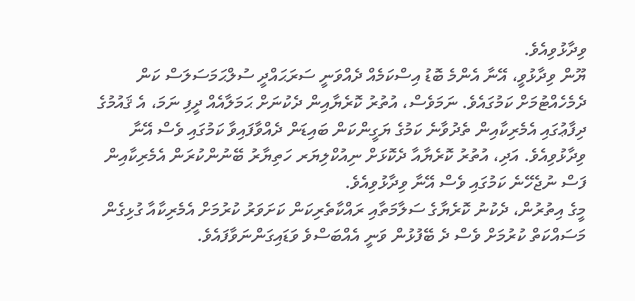ވިދާޅުވިއެވެ.
ޔޫން ވިދާޅުވީ، އޭނާ އެންމެ ބޮޑު އިސްކަމެއް ދެއްވަނީ ސަރަޙައްދީ ސުލްޙަމަސަލަސް ކަން ދެމެހެއްޓުމަށް ކަމުގައެވެ. ނަމަވެސް، އުތުރު ކޮރެޔާއިން ދެކުނަށް ޙަމަލާއެއް ދީފި ނަމަ، އެ ޤައުމުގެ ދިފާޢުގައި އެމެރިކާއިން ތެދުވާނެ ކަމުގެ ޔަގީންކަން ބައިޑަން ދެއްވާފައިވާ ކަމުގައި ވެސް އޭނާ ވިދާޅުވިއެވެ. އަދި، އުތުރު ކޮރެޔާއާ ދެކޮޅަށް ނިއުކްލިޔަރ ހަތިޔާރު ބޭނުންކުރަން އެމެރިކާއިން ފަސް ނުޖެހޭނެ ކަމުގައި ވެސް އޭނާ ވިދާޅުވިއެވެ.
މީގެ އިތުރުން، ދެކުނު ކޮރެޔާގެ ސަލާމަތާއި ރައްކާތެރިކަން ކަށަވަރު ކުރުމަށް އެމެރިކާއާ ގުޅިގެން މަސައްކަތް ކުރުމަށް ވެސް ދެ ބޭފުޅުން ވަނީ އެއްބަސްވެ ވަޑައިގަންނަވާފައެވެ.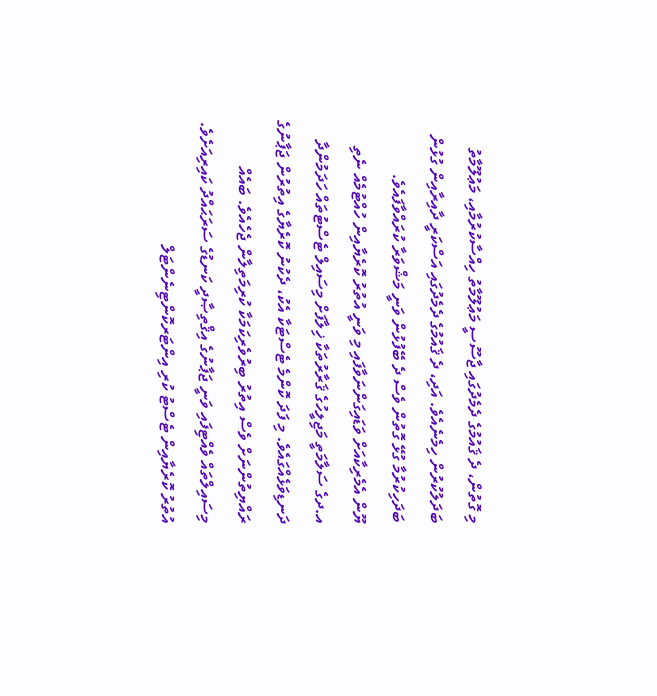މި ގޮތުން، ދެ ޤައުމުގެ ދެމެދުގައި ޖާސޫސީ މަޢުލޫމާތު ހިއްސާކުރުމާއި، މަޢުލޫމާތު ބަދަލުކުރުން ހިމެނެއެވެ. އަދި، ދެ ޤައުމުގެ ދެމެދުގައި އަސްކަރީ ދާއިރާއިން ގުޅުން ބަދަހިކުރުމާ ގުޅޭ ގޮތުން ވެސް ދެ ބޭފުޅުން ވަނީ މަޝްވަރާ ކުރައްވާފައެވެ.
ޔޫން އެމެރިކާއަށް ވަޑައިގަންނަވާފައި މި ވަނީ އުތުރު ކޮރެޔާއިން ހުއްޓުމެއް ނެތި އ.ދގެ ސަލާމަތީ މަޖިލީހުގެ ޤަރާރުތަކާ ޚިލާފަށް މިސައިލް ޓެސްޓުތައް ހަދަމުންދާ ދަނޑިވަޅެއްގައެވެ. މި ފަދަ ކޮންމެ ޓެސްޓަކާ އެކު، ދެކުނު ކޮރެޔާގެ އިތުރުން ޖަޕާނުގެ ރައްޔިތުންނަށް ވެސް އިތުރު ބިރުވެރިކަމަކާ ކުރިމަތިލާން ޖެހެއެވެ. ބައެއް މިސައިލްތައް ވެއްޓިފައި ވަނީ ޖަޕާނުގެ އިޤްތިޞާދީ ކަނޑުގެ ސަރަޙައްދު ކައިރިއަށެވެ.
އުތުރު ކޮރެޔާއިން ޓެސްޓު ކުރި އިންޓަރކޮންޓިނެންޓަލް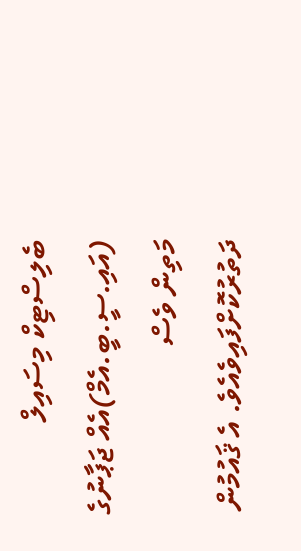ބެލިސްޓިކް މިސައިލް (އައި.ސީ.ބީ.އެމް)އެއް ޖަޕާނުގެ މަތިން ވެސް ދަތުރުކޮށްފައިވެއެވެ. އެ ޤައުމުން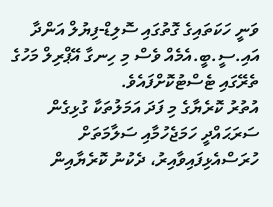ވަނީ ހަކަތައިގެ ގޮތުގައި ސޮލިޑް-ފިޔުލް އަންދާ އައި.ސީ.ބީ.އެމެއް ވެސް މި ހިނގާ އޭޕްރިލް މަހުގެ ތެރޭގައި ޓެސްޓުކޮށްފައެވެ.
އުތުރު ކޮރެޔާގެ މި ފަދަ އަމަލުތަކާ ގުޅިގެން ސަރަޙައްދީ ހަމަޖެހުމާއި ސަލާމަތަށް ހުރަސްއެޅިފައިވާއިރު، ދެކުނު ކޮރެޔާއިން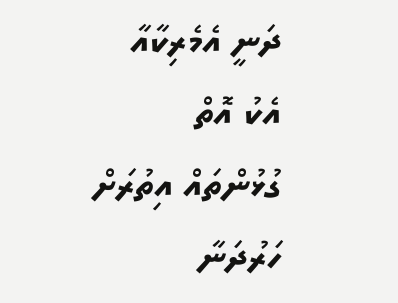ދަނީ އެމެރިކާއާ އެކު އޮތް ގުޅުންތައް އިތުރަށް ހަރުދަނާ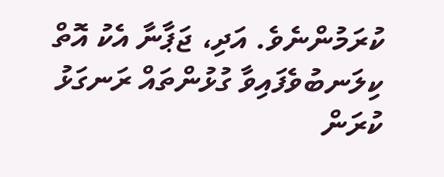ކުރަމުންނެވެ. އަދި، ޖަޕާނާ އެކު އޮތް ކިލަނބުވެފައިވާ ގުޅުންތައް ރަނގަޅު ކުރަން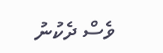ވެސް ދެކުނު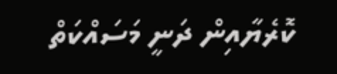ކޮރެޔާއިން ދަނީ މަސައްކަތް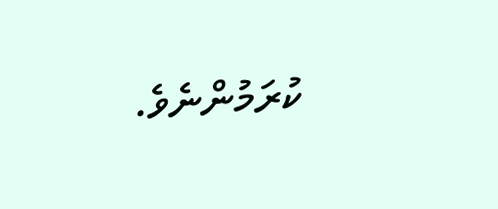ކުރަމުންނެވެ.